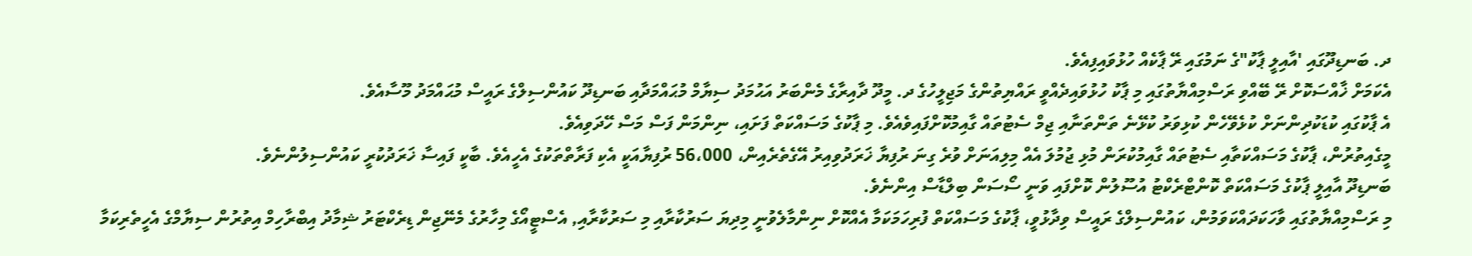ދ. ބަނޑިދޫގައި 'އާއިލީ ޕާކު"ގެ ނަމުގައި ރޭ ޕާކެއް ހުޅުވައިފިއެވެ.
އެކަމަށް ޚާއްސަކޮށް ރޭ ބޭއްވި ރަސްމިއްޔާތުގައި މި ޕާކު ހުޅުވައިދެއްވީ ރައްޔިތުންގެ މަޖިލީހުގެ ދ. މީދޫ ދާއިރާގެ މެންބަރު އަޙުމަދު ސިޔާމް މުޙައްމަދާއި ބަނޑިދޫ ކައުންސިލްގެ ރައީސް މުޙައްމަދު މޫސާއެވެ.
އެ ޕާކުގައި ކުޑަކުދިންނަށް ކުޅެވޭހެން ކުޅިވަރު ކުޅޭނެ ތަންތަނާއި ޖިމް ސެޓުތައް ގާއިމުކޮށްފައިވެއެވެ. މި ޕާކުގެ މަސައްކަތް ފަށައި، ނިންމަން ފަސް މަސް ހޭދަވިއެވެ.
މީގެއިތުރުން، ޕާކުގެ މަސައްކަތާއި ސެޓުތައް ގާއިމުކުރަން މުޅި ޖުމުލަ އެއް މިލިއަނަށް ވުރެ ގިނަ ރުފިޔާ ޚަރަދުވިއިރު އޭގެތެރެއިން، 56،000 ރުފިޔާއަކީ އެކި ފަރާތްތަކުގެ އެހީއެވެ. ބާކީ ފައިސާ ޚަރަދުކުރީ ކައުންސިލުންނެވެ.
ބަނޑިދޫ އާއިލީ ޕާކުގެ މަސައްކަތް ކޮންޓްރެކްޓު އުސޫލުން ކޮށްފައި ވަނީ ސޯސަން ބިލްޑާސް އިންނެވެ.
މި ރަސްމިއްޔާތުގައި ވާހަކަދައްކަވަމުން، ކައުންސިލްގެ ރައީސް ވިދާޅުވީ، ޕާކުގެ މަސައްކަތް ފުރިހަމަކަމާ އެއްކޮށް ނިންމާލެވުނީ މިދިޔަ ސަރުކާރާއި މި ސަރުކާރާއި, އެސްޓީއޯގެ މިހާރުގެ މެނޭޖިން ޑިރެކްޓަރު ޝިމާދު އިބްރާހިމް އިތުރުން ސިޔާމްގެ އެހީތެރިކަމާ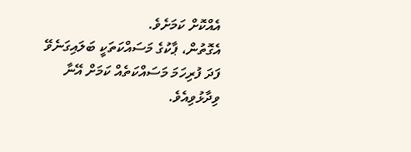އެއްކޮށް ކަމަށެވެ.
އެގޮތުން، ޕާކުގެ މަސައްކަތަކީ ބަލައިގަނެވޭ ފަދަ ފުރިހަމަ މަސައްކަތެއް ކަމަށް އޭނާ ވިދާޅުވިއެވެ.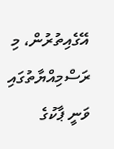އޭގެއިތުރުން، މި ރަސްމިއްޔާތުގައި ވަނީ ޕާކުގެ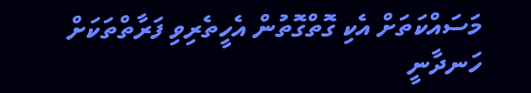މަސައްކަތަށް އެކި ގޮތްގޮތުން އެހީތެރިވި ފަރާތްތަކަށް ހަނދާނީ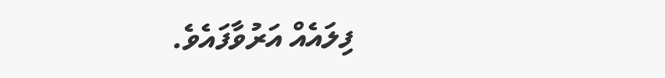ފިލައެއް އަރުވާފައެވެ.